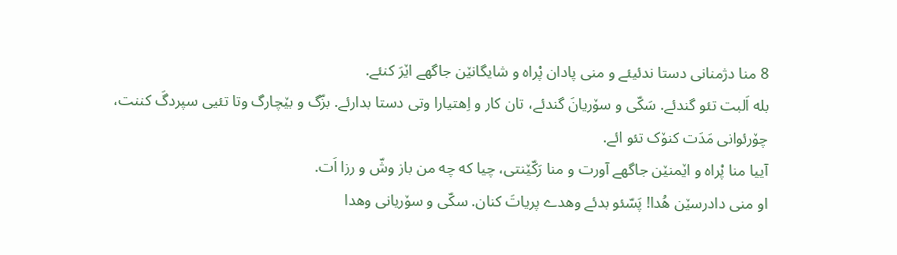8 منا دژمنانی دستا ندئیئے و منی پادان پْراه و شایگانێن جاگهے اێرَ کنئے.
بله اَلبت تئو گندئے. سَکّی و سۆریانَ گندئے، تان کار و اِهتیارا وتی دستا بدارئے. بزّگ و بێچارگ وتا تئیی سپردگَ کننت، چۆرئوانی مَدَت کنۆک تئو ائے.
آییا منا پْراه و اێمنێن جاگهے آورت و منا رَکّێنتی، چیا که چه من باز وشّ و رزا اَت.
او منی دادرسێن هُدا! پَسّئو بدئے وهدے پریاتَ کنان. سکّی و سۆریانی وهدا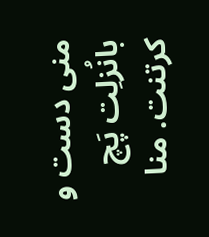منی دست و بانُزلِت پَچ کرتنت. منا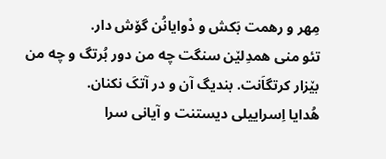مِهر و رهمت بَکش و دْوایانُن گۆش دار.
تئو منی همدِلێن سنگت چه من دور بُرتگ و چه من بێزار کرتگاَنت. بندیگ آن و در آتکَ نکنان.
هُدایا اِسراییلی دیستنت و آیانی سرا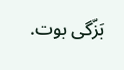بَزّگی بوت.